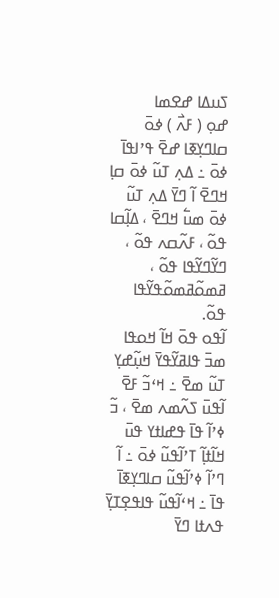ߖߎߡߊ ߝߐߘߊ
ߝߋ߲ ( ߓߍ߯ ) ߦߋ߫ ߛߊߣߌ߲ߧߊ ߝߐ߫ ߟߴߊߟߊ߫ ߦߋ߫ ߸ ߡߍ߲ ߠߎ߬ ߦߋ߫ ߛߊ߲ ߞߣߐ߫ ߊ߬ ߣߌ߫ ߡߍ߲ ߠߎ߬ ߦߋ߫ ߘߎ߱ ߞߣߐ߫ ، ߡߊ߲߬ߛߊ ߟߋ߬ ، ߓߍ߬ߛߍ ߟߋ߬ ، ߣߌ߬ߣߌ߬ߟߊ ߟߋ߬ ، ߥߘߋ߬ߥߘߋ߬ߟߌ߬ߟߊ ߟߋ߬.
ߊ߬ߟߋ ߟߋ߫ ߞߊ߬ ߞߋߟߊ ߘߏ߫ ߟߊߥߌ߬ߟߌ߫ ߞߎ߲߬ߝߌ߲ ߠߎ߬ ߘߐ߫ ߸ ߞߵߏ߬ ߓߐ߫ ߊ߬ߟߎ߫ ߖߍ߬ߘߍ ߘߐ߫ ، ߏ߬ ߦߴߊ߬ ߟߊ߫ ߟߝߊߙߌ ߟߎ߫ ߞߊ߬ߙߊ߲߬ ߠߴߊ߬ߟߎ߬ ߦߋ߫ ߸ ߊ߬ ߣߴߊ߬ ߦߴߊ߬ߟߎ߬ ߛߊߣߌ߲ߧߊ߫ ߟߊ߫ ߸ ߞߵߊ߬ߟߎ߬ ߟߊߟߐ߲ߠߌ߲߫ ߟߍߙߊ ߣߌ߫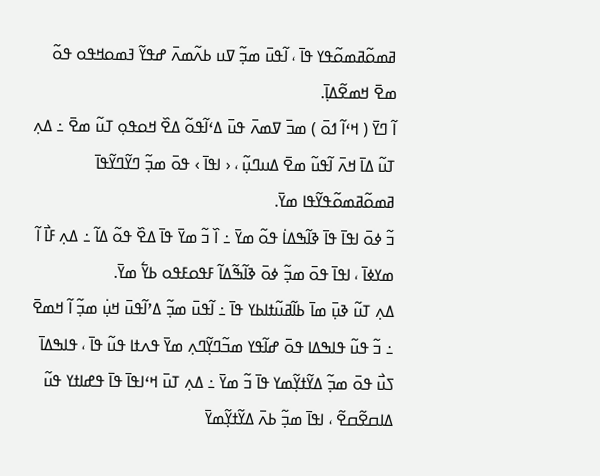ߥߘߋ߬ߥߘߋ߬ߟߌ ߟߊ߫ ، ߊ߬ߟߎ߫ ߘߏ߲߬ ߜߎ ߕߍ߬ߘߍ߫ ߝߟߌ߬ ߔߘߋߞߟߋ ߟߋ߬ ߘߐ߫ ߞߘߐ߬ߡߊ߲߫.
ߊ߬ ߣߌ߫ ( ߞߵߊ߬ ߗߋ߫ ) ߘߏ߫ ߜߘߍ߫ ߟߎ߫ ߡߵߊ߬ߟߋ߬ ߡߐ߰ ߞߋߟߋ߲ ߠߎ߬ ߘߐ߫ ߸ ߡߍ߲ ߠߎ߬ ߡߊ߫ ߞߍ߫ ߊ߬ߟߎ߬ ߘߐ߫ ߡߎߣߎ߲߬ ، ‹ ߊߟߊ߫ › ߟߋ߫ ߘߏ߲߬ ߣߌ߬ߣߌ߬ߟߊ߫ ߥߘߋ߬ߥߘߋ߬ߟߌ߬ߟߊ ߘߌ߫.
ߏ߬ ߦߋ߫ ߊߟߊ߫ ߟߊ߫ ߢߊ߬ߒߡߊ߭ ߟߋ߬ ߘߌ߫ ߸ ߊ߰ ߏ߬ ߘߌ߫ ߟߊ߫ ߡߐ߰ ߟߋ߬ ߡߊ߬ ߸ ߡߍ߲ ߓߊ߯ ߊ߬ ߘߌߦߊ߫ ، ߊߟߊ߫ ߟߋ߫ ߘߏ߲߬ ߦߋ߫ ߢߊ߬ߒ߬ߡߊ߬ ߓߟߋߓߟߋ ߕߌ߱ ߘߌ߫.
ߡߍ߲ ߠߎ߬ ߢߎ߲߫ ߘߊ߫ ߕߊ߬ߥߎ߬ߙߊߕߌ ߟߊ߫ ߸ ߊ߬ߟߎ߫ ߘߏ߲߬ ߡߴߊ߬ߟߎ߫ ߞߎ߲߭ ߘߏ߲߬ ߊ߬ ߞߘߐ߫ ߸ ߏ߬ ߟߎ߬ ߟߊߒߡߊ ߟߋ߫ ߝߊ߬ߟߌ ߘߏ߬ߣߌ߲߬ߣߍ߲ ߘߌ߫ ߟߍߙߊ ߟߎ߬ ߟߊ߫ ، ߟߊߒߡߊ߫ ߖߎ߯ ߟߋ߫ ߘߏ߲߬ ߡߌ߬ߙߌ߲߬ߘߌ ߟߊ߫ ߏ߬ ߘߌ߫ ߸ ߡߍ߲ ߠߎ߫ ߞߵߊߟߊ߫ ߟߊ߫ ߟߝߊߙߌ ߟߎ߬ ߡߊߛߐ߬ߛߐ߬ ، ߊߟߊ߫ ߘߏ߲߬ ߕߍ߫ ߡߌ߬ߙߌ߲߬ߘߌ߫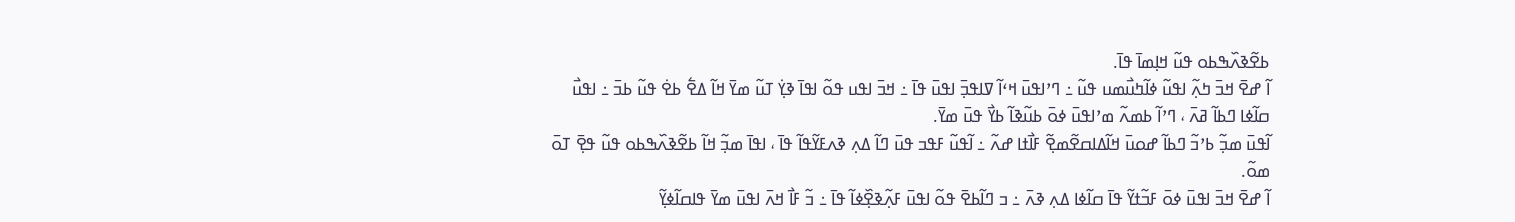ߕߐ߬ߢߍ߰ߒߕߋ ߟߎ߬ ߞߊ߲ߘߊ߫ ߟߊ߫.
ߊ߬ ߝߐ߫ ߞߏ߫ ߤߍ߲߬ ߊߟߎ߬ ߦߊ߬ߤߎ߯ߘߎ ߟߎ߬ ߸ ߣߴߊߟߎ߫ ߞߵߊ߬ ߜߊߟߏ߲߫ ߊߟߎ߫ ߟߊ߫ ߸ ߞߏ߫ ߊߟߎ ߟߋ߬ ߊߟߊ߫ ߢߌ߲߭ ߠߎ߬ ߘߌ߫ ߞߊ߬ ߡߐ߱ ߕߐ߭ ߟߎ߬ ߕߏ߫ ߸ ߊߟߎ߯ ߛߊ߬ߦߊ ߣߕߊ߬ ߥߍ߫ ، ߣߴߊ߬ ߕߘߍ߬ ߘߴߊߟߎ߫ ߦߋ߫ ߕߎ߬ߢߊ߬ ߕߌ߯ ߟߎ߫ ߘߌ߫.
ߊ߬ߟߎ߫ ߘߏ߲߬ ߕߴߏ߬ ߣߕߊ߬ ߝߋߎ߫ ߞߊ߬ߡߊߛߐ߬ߘߐ߲߬ ߓߊ߯ߙߊ ߝߍ߬ ߸ ߊ߬ߟߎ߬ ߓߟߏ ߟߎ߫ ߣߊ߬ ߡߍ߲ ߢߍߓߌ߬ߟߊ߬ ߟߊ߫ ، ߊߟߊ߫ ߘߏ߲߬ ߞߊ߬ ߕߐ߬ߢߍ߰ߒߕߋ ߟߎ߬ ߟߐ߲߫ ߠߋ߫ ߘߋ߬.
ߊ߬ ߝߐ߫ ߞߏ߫ ߊߟߎ߫ ߦߋ߫ ߓߏ߬ߙߌ߬ ߟߊ߫ ߛߊ߬ߦߊ ߡߍ߲ ߢߍ߫ ߸ ߏ ߣߊ߬ߕߐ߫ ߟߋ߬ ߊߟߎ߫ ߓߍ߲߬ߢߐ߲߰ߦߊ߬ ߟߊ߫ ߸ ߏ߬ ߓߊ߯ ߞߍ߫ ߊߟߎ߫ ߘߌ߫ ߟߊߛߊ߬ߦߌ߲߬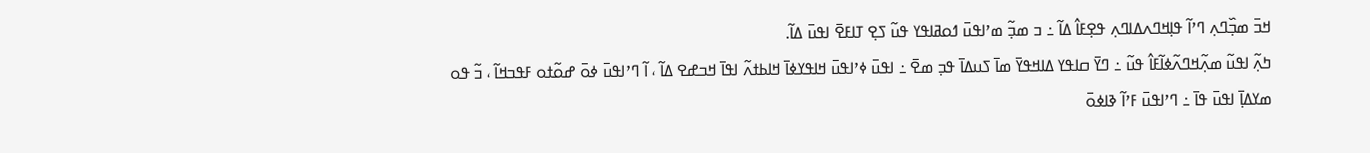ߞߏ߫ ߘߏ߲߰ߣߍ߲ ߣߴߊ߬ ߟߊ߲ߞߣߍߡߊߣߍ߲ ߟߐ߲ߓߊ߮ ߡߊ߬ ߸ ߏ ߘߏ߲߬ ߘߴߊߟߎ߫ ߗߋߥߊߟߌ ߟߎ߬ ߖߐ߲ ߠߊߓߐ߫ ߊߟߎ߫ ߡߊ߬.
ߤߍ߲߬ ߊߟߎ߬ ߘߍ߲߬ߞߣߍ߬ߦߊ߬ߓߊ߮ ߟߎ߬ ߸ ߣߌ߫ ߛߊߟߌ ߡߊߞߟߌ߫ ߘߊ߫ ߖߎߡߊ߫ ߟߏ߲ ߘߐ߫ ߸ ߊߟߎ߫ ߦߴߊߟߎ߫ ߞߊߟߌߦߊ߫ ߞߊߕߙߍ߬ ߊߟߊ߫ ߞߏߝߐ ߡߊ߬ ، ߊ߬ ߣߴߊߟߎ߫ ߦߋ߫ ߝߋ߬ߙߋ ߓߟߏߞߊ߬ ، ߏ߬ ߟߋ ߘߌߡߊ߲߫ ߊߟߎ߫ ߟߊ߫ ߸ ߣߴߊߟߎ߫ ߓߴߊ߬ ߢߊߦߋ߫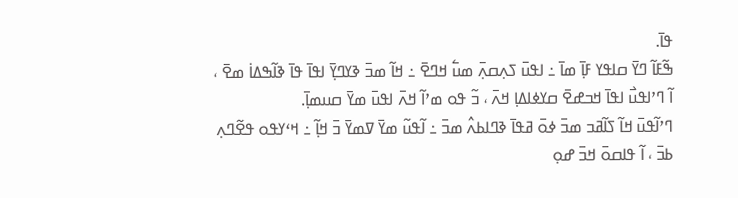ߟߊ߫.
ߒ߬ߓߊ߬ ߣߌ߫ ߛߊߟߌ ߓߊ߲߫ ߘߊ߫ ߸ ߊߟߎ߫ ߖߍ߲ߛߍ߲߫ ߘߎ߱ ߞߣߐ߫ ߸ ߞߊ߬ ߘߏ߫ ߢߌߣߌ߲߫ ߊߟߊ߫ ߟߊ߫ ߢߊ߬ߒߡߊ߭ ߘߐ߫ ، ߊ߬ ߣߴߊߟߎ߯ ߊߟߊ߫ ߞߏߝߐ߫ ߛߌߦߊߡߊ߲ ߞߍ߫ ، ߏ߬ ߟߋ ߘߴߊ߬ ߞߍ߫ ߊߟߎ߫ ߘߌ߫ ߛߎߘߊ߲߫.
ߣߴߊ߬ߟߎ߫ ߞߊ߬ ߖߊ߬ߥߏ ߘߏ߫ ߦߋ߫ ߥߟߊ߫ ߢߣߊߕߍ߮ ߘߏ߫ ߸ ߊ߬ߟߎ߬ ߘߌ߫ ߜߘߌ߫ ߏ߫ ߞߊ߲߬ ߸ ߞߵߌߟߋ ߟߐ߬ߣߍ߲ ߕߏ߫ ، ߊ߬ ߟߊߛߋ߫ ߞߏ߫ ߝߋ߲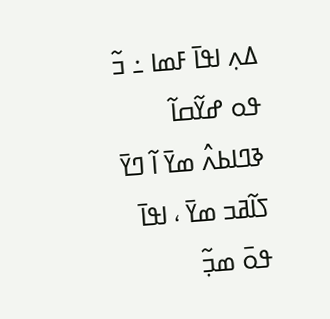ߡߍ߲ ߊߟߊ߫ ߓߘߊ ߸ ߏ߬ ߟߋ ߝߌ߬ߛߊ߬ ߢߣߊߕߍ߮ ߘߌ߫ ߊ߬ ߣߌ߫ ߖߊ߬ߥߏ ߘߌ߫ ، ߊߟߊ߫ ߟߋ߫ ߘߏ߲߬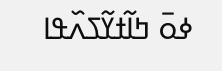ߦߋ߫ ߤߊ߬ߙߌ߬ߖߍ߰ߟߊ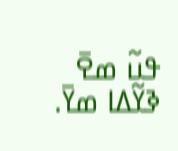ߟߎ߬ ߘߐ߫ ߢߌ߬ߡߊ ߘߌ߫.